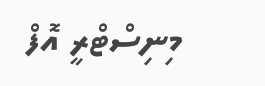މިނިސްޓްރީ އޮފް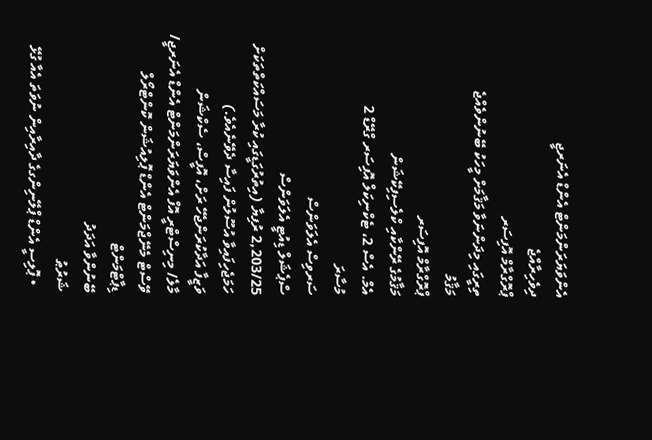އެންވަޔަރަންމަންޓް އެންޑް އެނަރޖީ
ދިވެހިރާއްޖެ
ޕްރޮގްރާމް އޮފިސަރ
ތިރީގައި މިދަންނަވާ މަޤާމަށް މީހަކު ބޭނުންވެއްޖެ
މަޤާމު
ޕްރޮގްރާމް އޮފިސަރ
މަޤާމުގެ ރޭންކާއި ކްލެސިފިކޭޝަން
އެމް. އެސް 2، ޓެކްނިކަލް އޮފިސަރ ގްރޭޑް 2
މުސާރަ
ސަރވިސް އެލަވަންސް
ސްޕެޝަލް ޑިއުޓީ އެލަވަންސް
2,203/25 ރުފިޔާ (އިތުރުގަޑީގައި ކުރާ މަސައްކަތްތަކަށް ހަމަޖެހިފައިވާ އުސޫލުން ފައިސާ ދެވޭނެއެވެ.)
ވަޒީފާ އަދާކުރަންޖެހޭ ރަށް، އޮފީސް، ސެކްޝަން
މާލެ/ މިނިސްޓްރީ އޮފް އެންވަޔަރަންމަންޓް އެންޑް އެނަރޖީ/ ވޭސްޓް މެނޭޖްމަންޓް އެންޑް ޕޮލިއުޝަން ކޮންޓްރޯލް ޑިޕާޓްމަންޓް
ބޭނުންވާ އަދަދު
ޝަރުޠު
  • ޕޮލިސީ އެންޑް ޕްލޭނިންގގެ ދާއިރާއިން ނުވަތަ އެއާ ގުޅޭ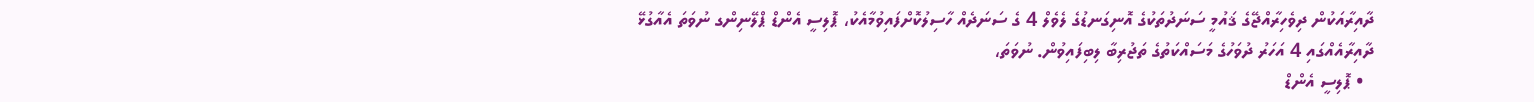ދާއިރާއަކުން ދިވެހިރާއްޖޭގެ ޤައުމީ ސަނަދުތަކުގެ އޮނިގަނޑުގެ ލެވެލް 4 ގެ ސަނަދެއް ހާސިލުކޮށްފައިވުމާއެކު، ޕޮލިސީ އެންޑް ޕްލޭނިންގ ނުވަތަ އެއާގުޅޭ ދާއިރާއެއްގައި 4 އަހަރު ދުވަހުގެ މަސައްކަތުގެ ތަޖުރިބާ ލިބިފައިވުން. ނުވަތަ،
  • ޕޮލިސީ އެންޑް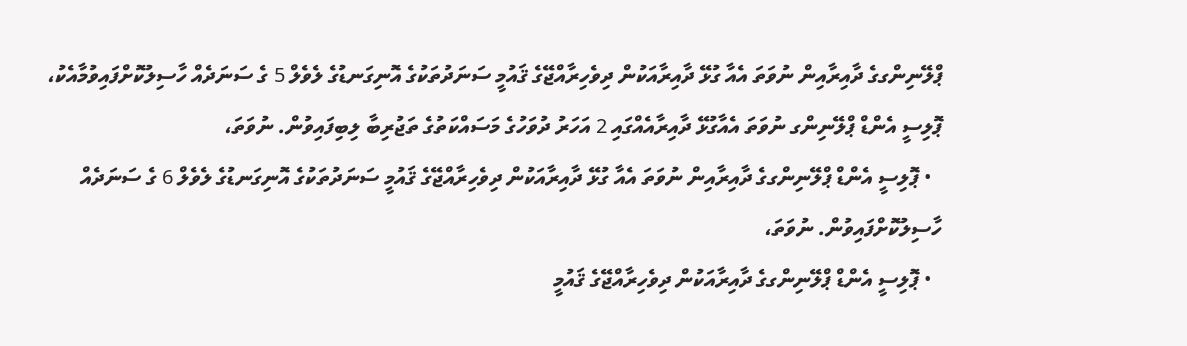ޕްލޭނިންގގެ ދާއިރާއިން ނުވަތަ އެއާ ގުޅޭ ދާއިރާއަކުން ދިވެހިރާއްޖޭގެ ޤައުމީ ސަނަދުތަކުގެ އޮނިގަނޑުގެ ލެވެލް 5 ގެ ސަނަދެއް ހާސިލުކޮށްފައިވުމާއެކު، ޕޮލިސީ އެންޑް ޕްލޭނިންގ ނުވަތަ އެއާގުޅޭ ދާއިރާއެއްގައި 2 އަހަރު ދުވަހުގެ މަސައްކަތުގެ ތަޖުރިބާ ލިބިފައިވުން. ނުވަތަ،
  • ޕޮލިސީ އެންޑް ޕްލޭނިންގގެ ދާއިރާއިން ނުވަތަ އެއާ ގުޅޭ ދާއިރާއަކުން ދިވެހިރާއްޖޭގެ ޤައުމީ ސަނަދުތަކުގެ އޮނިގަނޑުގެ ލެވެލް 6 ގެ ސަނަދެއް ހާސިލުކޮށްފައިވުން. ނުވަތަ،
  • ޕޮލިސީ އެންޑް ޕްލޭނިންގގެ ދާއިރާއަކުން ދިވެހިރާއްޖޭގެ ޤައުމީ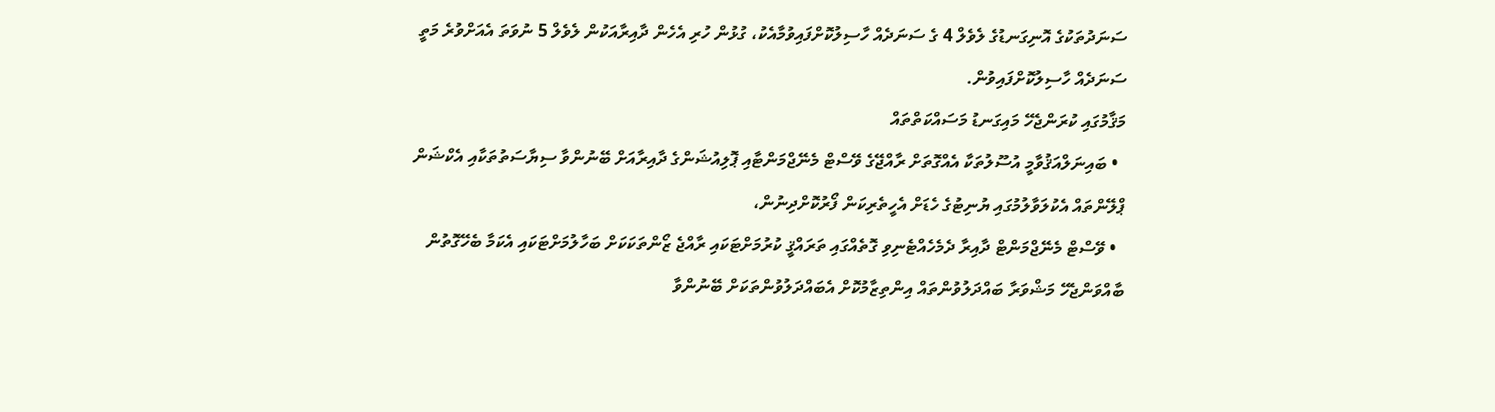ސަނަދުތަކުގެ އޮނިގަނޑުގެ ލެވެލް 4 ގެ ސަނަދެއް ހާސިލުކޮށްފައިވުމާއެކު، ގުޅުން ހުރި އެހެން ދާއިރާއަކުން ލެވެލް 5 ނުވަތަ އެއަށްވުރެ މަތީ ސަނަދެއް ހާސިލުކޮށްފައިވުން.
މަޤާމުގައި ކުރަންޖެހޭ މައިގަނޑު މަސައްކަތްތައް
  • ބައިނަލްއަޤުވާމީ އުސޫލުތަކާ އެއްގޮތަށް ރާއްޖޭގެ ވޭސްޓް މެނޭޖްމަންޓާއި ޕޮލިއުޝަންގެ ދާއިރާއަށް ބޭނުންވާ ސިޔާސަތުތަކާއި އެކްޝަން ޕްލޭންތައް އެކުލަވާލުމުގައި ޔުނިޓުގެ ހެޑަށް އެހީތެރިކަން ފޯރުކޮށްދިނުން،
  • ވޭސްޓް މެނޭޖްމަންޓް ދާއިރާ ދެމެހެއްޓެނިވި ގޮތެއްގައި ތަރައްޤީ ކުރުމަށްޓަކައި ރާއްޖެ ޒޯންތަކަކަށް ބަހާލުމަށްޓަކައި އެކަމާ ބެހޭގޮތުން ބާއްވަންޖެހޭ މަޝްވަރާ ބައްދަލުވުންތައް އިންތިޒާމުކޮށް އެބައްދަލުވުންތަކަށް ބޭނުންވާ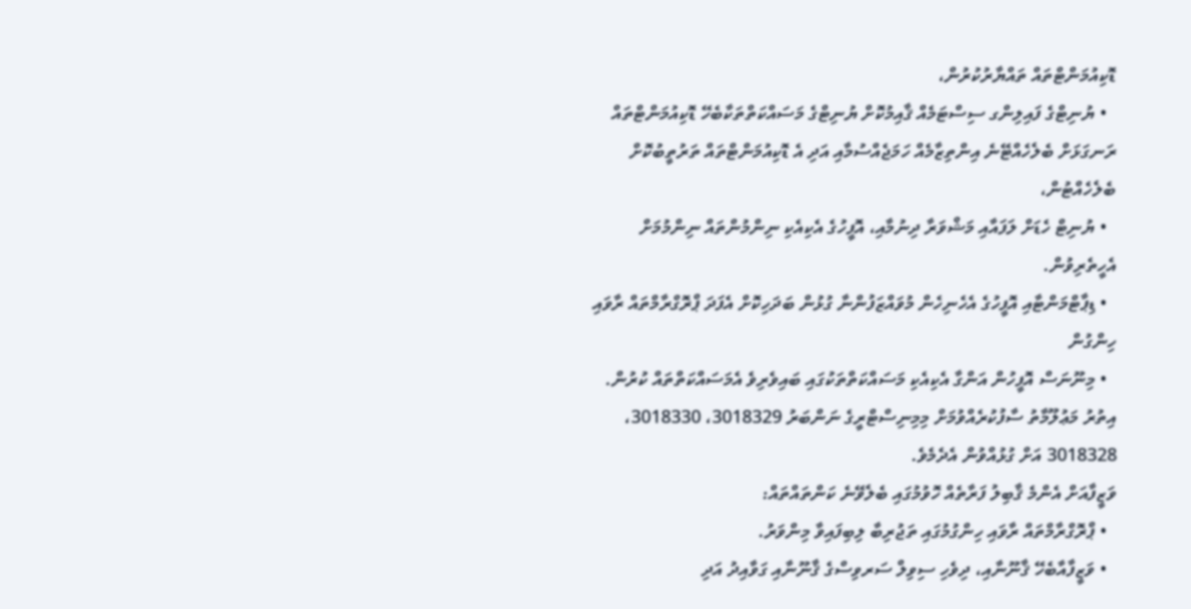ޑޮކިއުމަންޓްތައް ތައްޔާރުކުރުން،
  • ޔުނިޓްގެ ފައިލިންގ ސިސްޓަމެއް ޤާއިމުކޮށް ޔުނިޓްގެ މަސައްކަތްތަކާބެހޭ ޑޮކިއުމަންޓްތައް ރަނގަޅަށް ބެލެހެއްޓޭނެ އިންތިޒާމެއް ހަމަޖެއްސުމާއި އަދި އެ ޑޮކިއުމަންޓްތައް ތަރުތީބުކޮށް ބެލެހެއްޓުން،
  • ޔުނިޓް ހެޑަށް ލަފައާއި މަޝްވަރާ ދިނުމާއި، އޮފީހުގެ އެކިއެކި ނިންމުންތައް ނިންމުމަށް އެހީތެރިވުން.
  • ޑިޕާޓްމަންޓާއި އޮފީހުގެ އެހެނިހެން މުވައްޒަފުންނާ ގުޅުން ބަދަހިކޮށް އެފަދަ ޕްރޮގްރާމްތައް ރާވައި ހިންގުން
  • މިނޫނަސް އޮފީހުން އަންގާ އެކިއެކި މަސައްކަތްތަކުގައި ބައިވެރިވެ އެމަސައްކަތްތައް ކުރުން.
އިތުރު މަޢުލޫމާތު ސާފުކުރެއްވުމަށް މިމިނިސްޓްރީގެ ނަންބަރު 3018329، 3018330، 3018328 އަށް ގުޅުއްވުން އެދެމެވެ.
ވަޒީފާއަށް އެންމެ ޤާބިލު ފަރާތެއް ހޮވުމުގައި ބެލެވޭނެ ކަންތައްތައް:
  • ޕްރޮގްރާމްތައް ރާވައި ހިންގުމުގައި ތަޖުރިބާ ލިބިފައިވާ މިންވަރު.
  • ވަޒީފާއާބެހޭ ޤާނޫނާއި، ދިވެހި ސިވިލް ސަރވިސްގެ ޤާނޫނާއި ގަވާއިދު އަދި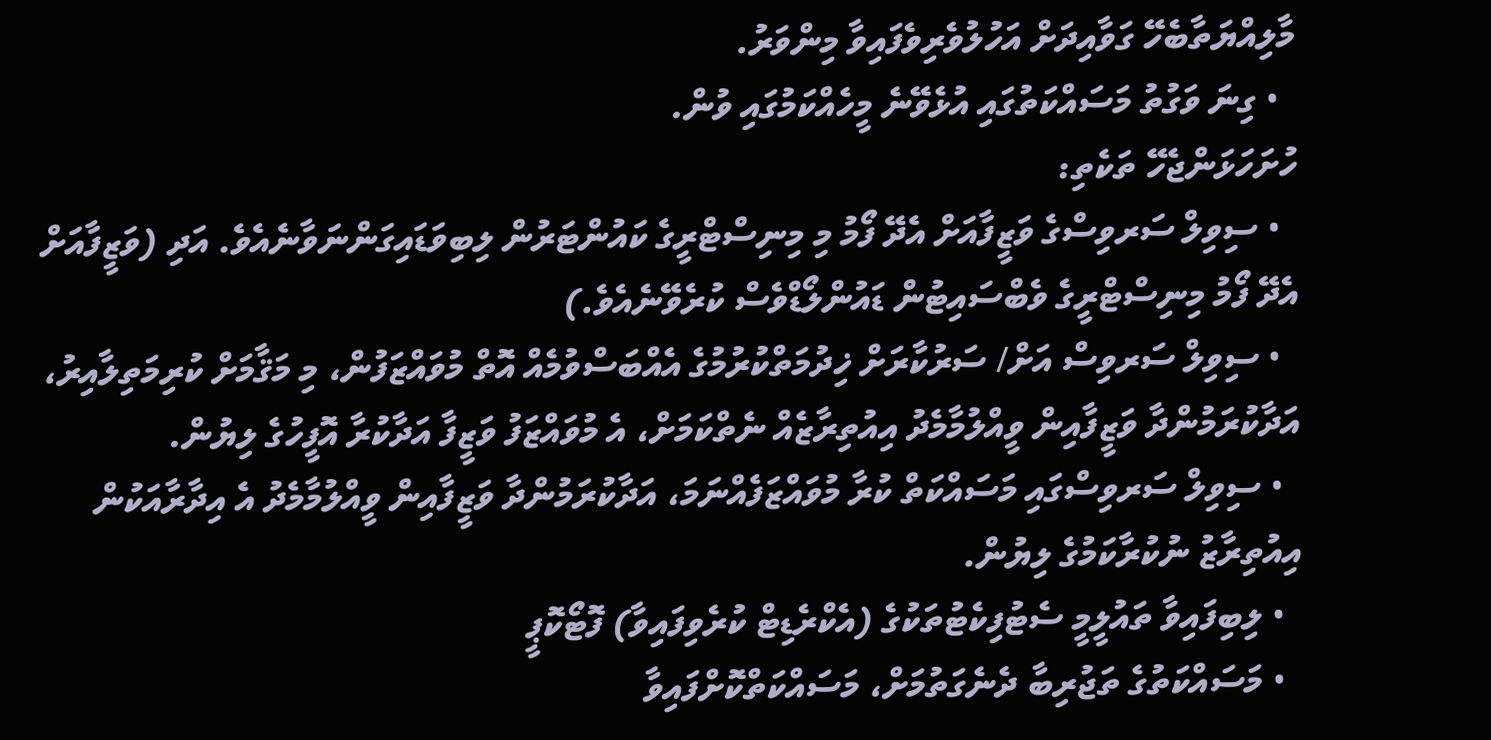މާލިއްޔަތާބެހޭ ގަވާއިދަށް އަހުލުވެރިވެފައިވާ މިންވަރު.
  • ގިނަ ވަގުތު މަސައްކަތުގައި އުޅެވޭނެ މީހެއްކަމުގައި ވުން.
ހުށަހަޅަންޖެހޭ ތަކެތި:
  • ސިވިލް ސަރވިސްގެ ވަޒީފާއަށް އެދޭ ފޯމު މި މިނިސްޓްރީގެ ކައުންޓަރުން ލިބިވަޑައިގަންނަވާނެއެވެ. އަދި (ވަޒީފާއަށް އެދޭ ފޯމު މިނިސްޓްރީގެ ވެބްސައިޓުން ޑައުންލޯޑްވެސް ކުރެވޭނެއެވެ.)
  • ސިވިލް ސަރވިސް އަށް/ ސަރުކާރަށް ޚިދުމަތްކުރުމުގެ އެއްބަސްވުމެއް އޮތް މުވައްޒަފުން، މި މަޤާމަށް ކުރިމަތިލާއިރު، އަދާކުރަމުންދާ ވަޒީފާއިން ވީއްލުމާމެދު އިއުތިރާޒެއް ނެތްކަމަށް، އެ މުވައްޒަފު ވަޒީފާ އަދާކުރާ އޮފީހުގެ ލިޔުން.
  • ސިވިލް ސަރވިސްގައި މަސައްކަތް ކުރާ މުވައްޒަފެއްނަމަ، އަދާކުރަމުންދާ ވަޒީފާއިން ވީއްލުމާމެދު އެ އިދާރާއަކުން އިއުތިރާޒު ނުކުރާކަމުގެ ލިޔުން.
  • ލިބިފައިވާ ތައުލީމީ ސެޓުފިކެޓުތަކުގެ (އެކްރެޑިޓް ކުރެވިފައިވާ) ފޮޓޯކޮޕީ
  • މަސައްކަތުގެ ތަޖުރިބާ ދެނެގަތުމަށް، މަސައްކަތްކޮށްފައިވާ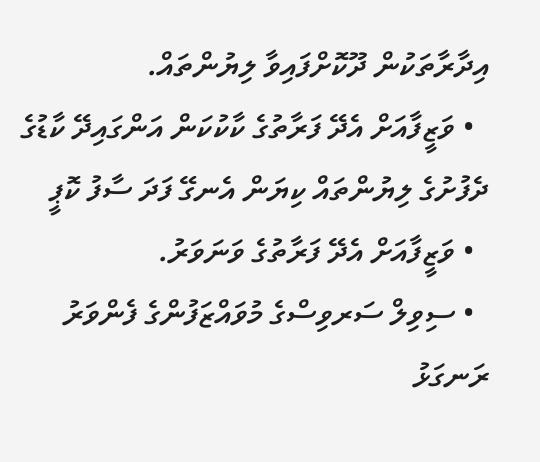އިދާރާތަކުން ދޫކޮށްފައިވާ ލިޔުންތައް.
  • ވަޒީފާއަށް އެދޭ ފަރާތުގެ ކާކުކަން އަންގައިދޭ ކާޑުގެ ދެފުށުގެ ލިޔުންތައް ކިޔަން އެނގޭ ފަދަ ސާފު ކޮޕީ
  • ވަޒީފާއަށް އެދޭ ފަރާތުގެ ވަނަވަރު.
  • ސިވިލް ސަރވިސްގެ މުވައްޒަފުންގެ ފެންވަރު ރަނގަޅު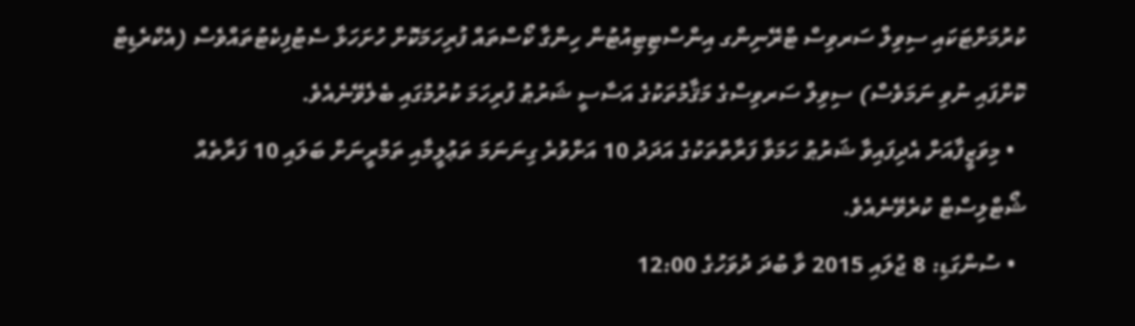ކުރުމަށްޓަކައި ސިވިލް ސަރވިސް ޓްރޭނިންގ އިންސްޓިޓިއުޓުން ހިންގާ ކޯސްތައް ފުރިހަމަކޮށް ހުށަހަޅާ ސެޓުފިކެޓުތައްވެސް (އެކްރެޑިޓް ކޮށްފައި ނުވި ނަމަވެސް) ސިވިލް ސަރވިސްގެ މަޤާމުތަކުގެ އަސާސީ ޝަރުޠު ފުރިހަމަ ކުރުމުގައި ބެލެވޭނެއެވެ.
  • މިވަޒީފާއަށް އެދިފައިވާ ޝަރުޠު ހަމަވާ ފަރާތްތަކުގެ އަދަދު 10 އަށްވުރެ ގިނަނަމަ ތަޢުލީމާއި ތަމްރީނަށް ބަލައި 10 ފަރާތެއް ޝޯޓްލިސްޓް ކުރެވޭނެއެވެ.
  • ސުންގަޑި: 8 ޖުލައި 2015 ވާ ބުދަ ދުވަހުގެ 12:00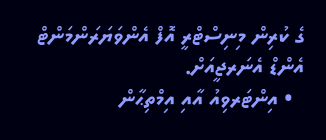ގެ ކުރިން މިނިސްޓްރީ އޮފް އެންވަޔަރަންމަންޓް އެންޑް އެނަރޖީއަށް.
  • އިންޓަރވިއު އާއި އިމްތިޙާން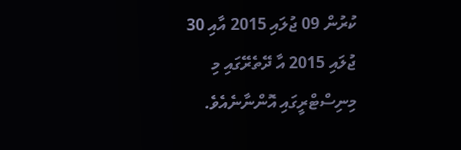ކުރުން 09 ޖުލައި 2015 އާއި 30 ޖުލައި 2015 އާ ދޭތެރޭގައި މި މިނިސްޓްރީގައި އޮންނާނެއެވެ.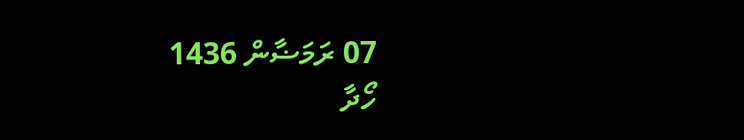07 ރަމަޟާން 1436
ހޯދާ